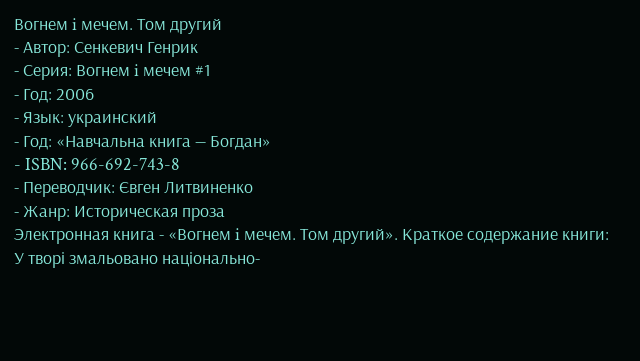Вогнем i мечем. Том другий
- Автор: Сенкевич Генрик
- Серия: Вогнем i мечем #1
- Год: 2006
- Язык: украинский
- Год: «Навчальна книга — Богдан»
- ISBN: 966-692-743-8
- Переводчик: Євген Литвиненко
- Жанр: Историческая проза
Электронная книга - «Вогнем i мечем. Том другий». Краткое содержание книги:
У творі змальовано національно-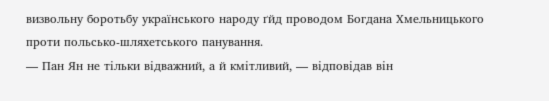визвольну боротьбу українського народу ґйд проводом Богдана Хмельницького проти польсько-шляхетського панування.
— Пан Ян не тільки відважний, а й кмітливий, — відповідав він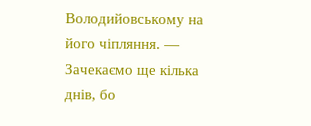Володийовському на його чіпляння. — Зачекаємо ще кілька днів, бо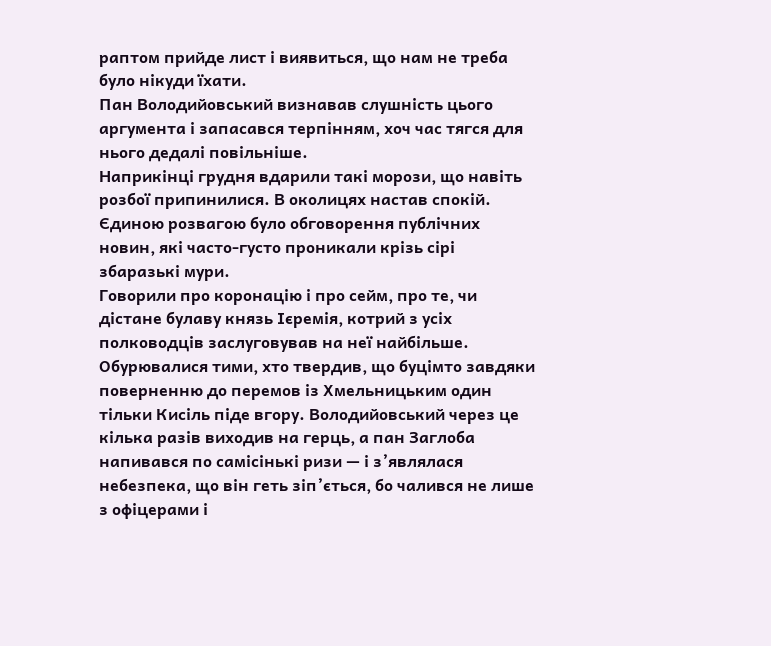раптом прийде лист і виявиться, що нам не треба було нікуди їхати.
Пан Володийовський визнавав слушність цього аргумента і запасався терпінням, хоч час тягся для нього дедалі повільніше.
Наприкінці грудня вдарили такі морози, що навіть розбої припинилися. В околицях настав спокій. Єдиною розвагою було обговорення публічних новин, які часто-густо проникали крізь сірі збаразькі мури.
Говорили про коронацію і про сейм, про те, чи дістане булаву князь Ієремія, котрий з усіх полководців заслуговував на неї найбільше. Обурювалися тими, хто твердив, що буцімто завдяки поверненню до перемов із Хмельницьким один тільки Кисіль піде вгору. Володийовський через це кілька разів виходив на герць, а пан Заглоба напивався по самісінькі ризи — і з’являлася небезпека, що він геть зіп’ється, бо чалився не лише з офіцерами і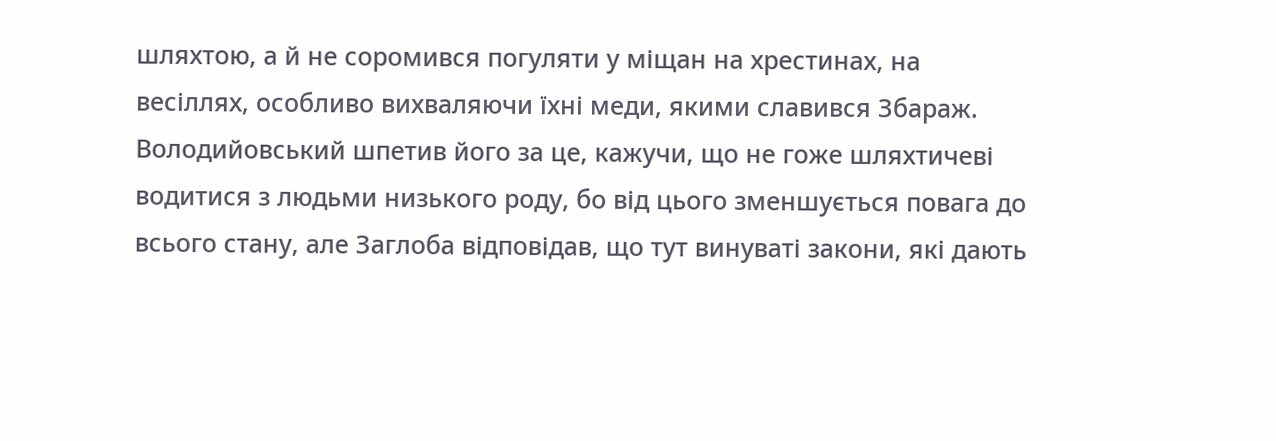шляхтою, а й не соромився погуляти у міщан на хрестинах, на весіллях, особливо вихваляючи їхні меди, якими славився Збараж.
Володийовський шпетив його за це, кажучи, що не гоже шляхтичеві водитися з людьми низького роду, бо від цього зменшується повага до всього стану, але Заглоба відповідав, що тут винуваті закони, які дають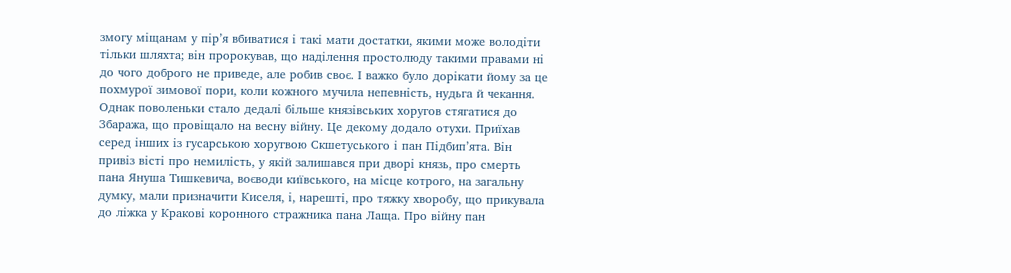змогу міщанам у пір’я вбиватися і такі мати достатки, якими може володіти тільки шляхта; він пророкував, що наділення простолюду такими правами ні до чого доброго не приведе, але робив своє. І важко було дорікати йому за це похмурої зимової пори, коли кожного мучила непевність, нудьга й чекання.
Однак поволеньки стало дедалі більше князівських хоругов стягатися до Збаража, що провіщало на весну війну. Це декому додало отухи. Приїхав серед інших із гусарською хоругвою Скшетуського і пан Підбип’ята. Він привіз вісті про немилість, у якій залишався при дворі князь, про смерть пана Януша Тишкевича, воєводи київського, на місце котрого, на загальну думку, мали призначити Киселя, і, нарешті, про тяжку хворобу, що прикувала до ліжка у Кракові коронного стражника пана Лаща. Про війну пан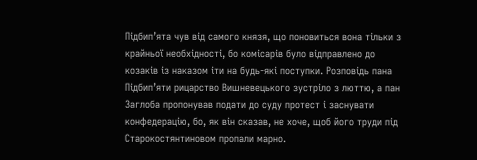Підбип’ята чув від самого князя, що поновиться вона тільки з крайньої необхідності, бо комісарів було відправлено до козаків із наказом іти на будь-які поступки. Розповідь пана Підбип’яти рицарство Вишневецького зустріло з люттю, а пан Заглоба пропонував подати до суду протест і заснувати конфедерацію, бо, як він сказав, не хоче, щоб його труди під Старокостянтиновом пропали марно.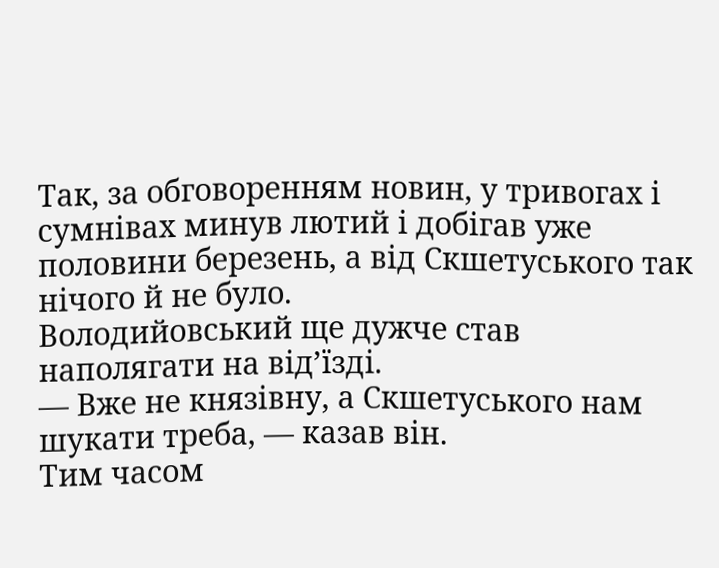Так, за обговоренням новин, у тривогах і сумнівах минув лютий і добігав уже половини березень, а від Скшетуського так нічого й не було.
Володийовський ще дужче став наполягати на від’їзді.
— Вже не князівну, а Скшетуського нам шукати треба, — казав він.
Тим часом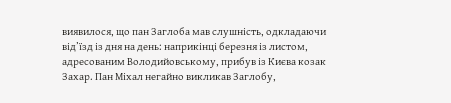виявилося, що пан Заглоба мав слушність, одкладаючи від’їзд із дня на день: наприкінці березня із листом, адресованим Володийовському, прибув із Києва козак Захар. Пан Міхал негайно викликав Заглобу,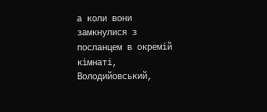а коли вони замкнулися з посланцем в окремій кімнаті, Володийовський,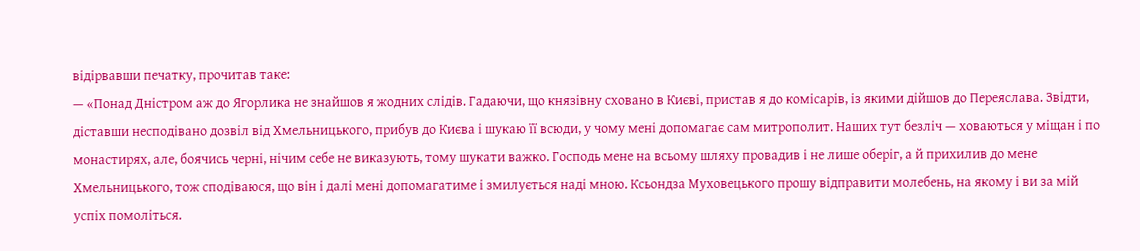відірвавши печатку, прочитав таке:
— «Понад Дністром аж до Ягорлика не знайшов я жодних слідів. Гадаючи, що князівну сховано в Києві, пристав я до комісарів, із якими дійшов до Переяслава. Звідти, діставши несподівано дозвіл від Хмельницького, прибув до Києва і шукаю її всюди, у чому мені допомагає сам митрополит. Наших тут безліч — ховаються у міщан і по монастирях, але, боячись черні, нічим себе не виказують, тому шукати важко. Господь мене на всьому шляху провадив і не лише оберіг, а й прихилив до мене Хмельницького, тож сподіваюся, що він і далі мені допомагатиме і змилується наді мною. Ксьондза Муховецького прошу відправити молебень, на якому і ви за мій успіх помоліться.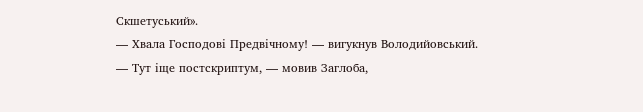Скшетуський».
— Хвала Господові Предвічному! — вигукнув Володийовський.
— Тут іще постскриптум, — мовив Заглоба,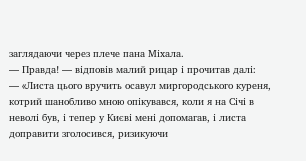заглядаючи через плече пана Міхала.
— Правда! — відповів малий рицар і прочитав далі:
— «Листа цього вручить осавул миргородського куреня, котрий шанобливо мною опікувався, коли я на Січі в неволі був, і тепер у Києві мені допомагав, і листа доправити зголосився, ризикуючи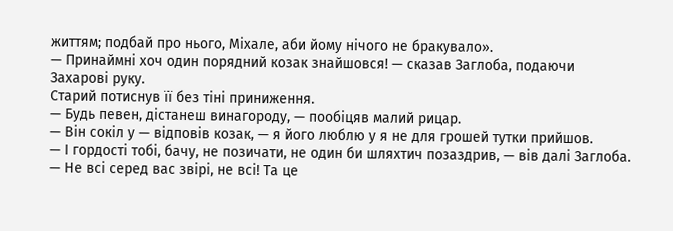життям; подбай про нього, Міхале, аби йому нічого не бракувало».
— Принаймні хоч один порядний козак знайшовся! — сказав Заглоба, подаючи Захарові руку.
Старий потиснув її без тіні приниження.
— Будь певен, дістанеш винагороду, — пообіцяв малий рицар.
— Він сокіл у — відповів козак, — я його люблю у я не для грошей тутки прийшов.
— І гордості тобі, бачу, не позичати, не один би шляхтич позаздрив, — вів далі Заглоба. — Не всі серед вас звірі, не всі! Та це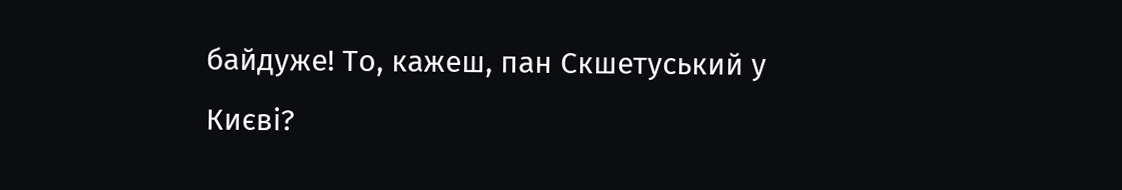байдуже! То, кажеш, пан Скшетуський у Києві?